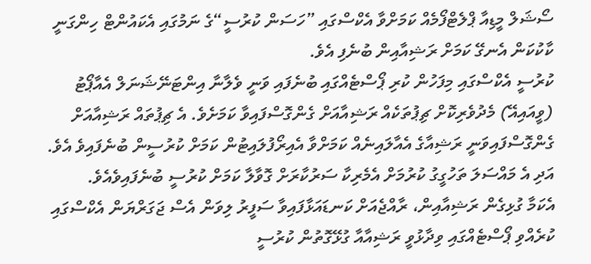ސޯޝަލް މީޑިއާ ޕްލެޓްފޯމެއް ކަމަށްވާ އެކްސްގައި ”ހަސަން ކުރުސީ“ގެ ނަމުގައި އެކައުންޓް ހިންގަނީ ކާކުކަން އެނގޭ ކަމަށް ރަޝިއާއިން ބުނެފި އެވެ.
ކުރުސީ އެކްސްގައި މިފަހުން ކުރި ޕޯސްޓެއްގައި ބުނެފައި ވަނީ ވެލާނާ އިންޓަނޭޝަނަލް އެއާޕޯޓު (ވީއައިއޭ) މެދުވެރިކޮށް ޗިޕުތަކެއް ރަޝިއާއަށް ގެންގޮސްފައިވާ ކަމަށެވެ. އެ ޗިޕުތައް ރަޝިއާއަށް ގެންގޮސްފައިވަނީ ރަޝިއާގެ އެއާލައިނެއް ކަމަށްވާ އެއިރޯފުލައިޓުން ކަމަށް ކުރުސީން ބުނެފައިވެ އެވެ. އަދި އެ މައްސަލަ ތަހުގީގު ކުރުމަށް އެމެރިކާ ސަރުކާރަށް ގޮވާލާ ކަމަށް ކުރުސީ ބުނެފައިވެއެވެ.
އެކަމާ ގުޅިގެން ރަޝިއާއިން، ރާއްޖެއަށް ކަނޑައަޅާފައިވާ ސަފީރު ލިވަން އެސް ޖަގަރްޔަން އެކްސްގައި ކުރެއްވި ޕޯސްޓެއްގައި ވިދާޅުވީ ރަޝިއާއާ ގުޅޭގޮތުން ކުރުސީ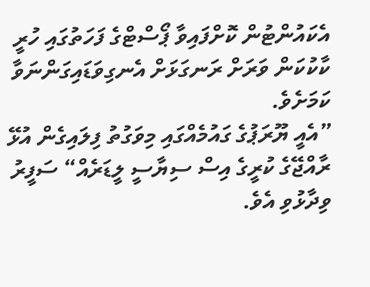އެކައުންޓުން ކޮށްފައިވާ ޕޯސްޓްގެ ފަހަތުގައި ހުރީ ކާކުކަން ވަރަށް ރަނގަޅަށް އެނގިވަޑައިގަންނަވާ ކަމަށެވެ.
”އެއީ ޔޫރަޕުގެ ގައުމެއްގައި މިވަގުތު ފިލައިގެން އުޅޭ ރާއްޖޭގެ ކުރީގެ އިސް ސިޔާސީ ލީޑަރެއް“ ސަފީރު ވިދާޅުވި އެވެ.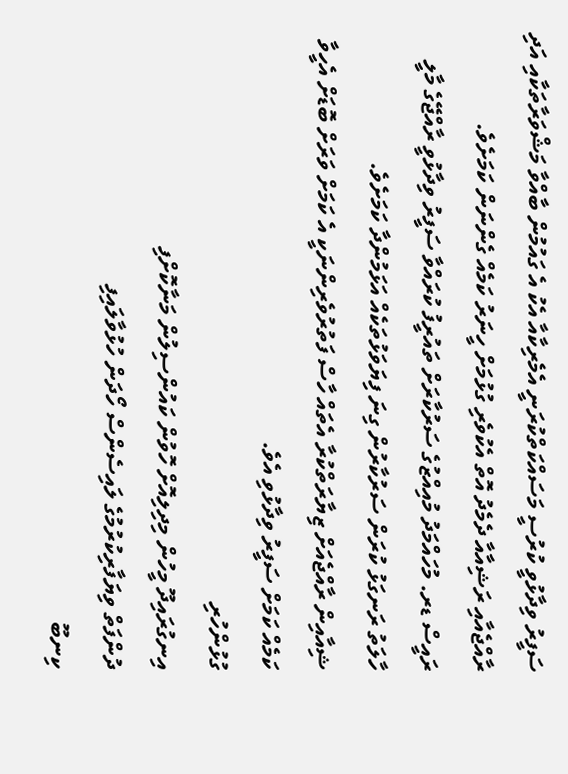ސަފީރު ވިދާޅުވީ ކުރުސީ މަސައްކަތްކުރަނީ އެމެރިކާއާ އެކު އެ ގައުމުން ބާއްވާ މަޝްވަރާތަކާއި އަދި ރާއްޖެއާއި ރަޝިއާއާ ދެމެދު އޮތް އެކުވެރި ގުޅުމަށް ހީނަރު ކަމެއް ގެންނަން ކަމަށެވެ.
ރައީސް ޑރ. މުހައްމަދު މުއިއްޒުގެ ސަރުކާރަށް ތައުރީފު ކުރައްވާ ސަފީރު ވިދާޅުވީ ރާއްޖޭގެ މާލީ ހާލަތު ރަނގަޅު ކުރަން ސަރުކާރުން ގިނަ ފިޔަވަޅުތަކެއް އަޅަމުންދާ ކަމަށެވެ.
ޝިއާއިން ރާއްޖެއަށް ޒިޔާރަތްކުރާ އެތައް ހާސް ފަތުރުވެރިންނަކީ އެ ކަމަށް ވަރަށް ބޮޑަށް އެހީވާ ކަމެއް ކަމަށް ސަފީރު ވިދާޅުވި އެވެ.
ގުޅުންހުރި
އިނގުރައިދޫ މީހުން މިދިލިއޮށް ހޮވުން ކައުންސިލުން މަނާކޮށްފި
ދުންފަތް ވިޔަފާރިކުރުމުގެ ލައިސެންސް ހޯދަން ހުޅުވާލައިފި
ކިނބޫ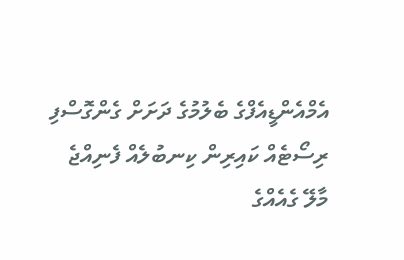އެމްއެންޑީއެފްގެ ބެލުމުގެ ދަށަށް ގެންގޮސްފި
ރިސޯޓެއް ކައިރިން ކިނބުލެއް ފެނިއްޖެ
މާލޭ ގެއެއްގެ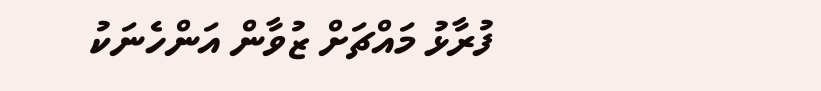ފުރާޅު މައްޗަށް ޒުވާން އަންހެނަކު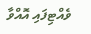ވެއްޓިފައި އޮއްވާ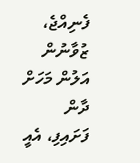ފެނިއްޖެ،
ޒުވާނުން އަލުން މަހަށް ދާން ފަށައިފި، އެއީ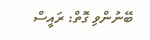ބޭނުންވި ގޮތް: ރައީސް